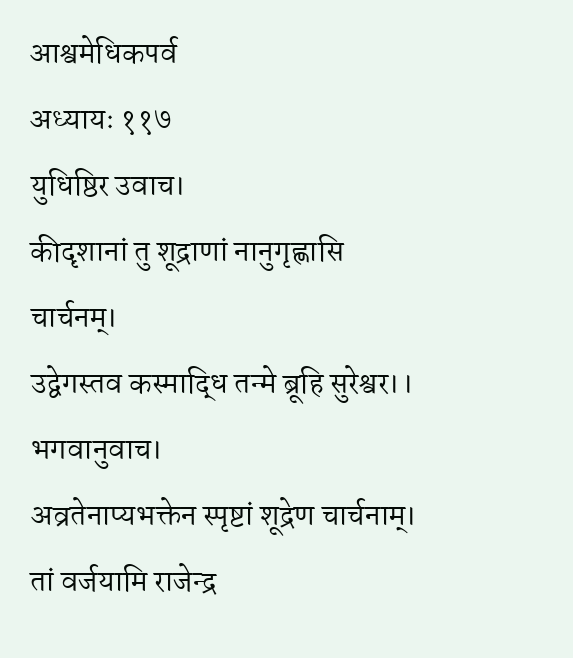आश्वमेधिकपर्व
अध्यायः ११७
युधिष्ठिर उवाच।
कीदृशानां तु शूद्राणां नानुगृह्णासि चार्चनम्।
उद्वेगस्तव कस्माद्धि तन्मे ब्रूहि सुरेश्वर।।
भगवानुवाच।
अव्रतेनाप्यभक्तेन स्पृष्टां शूद्रेण चार्चनाम्।
तां वर्जयामि राजेन्द्र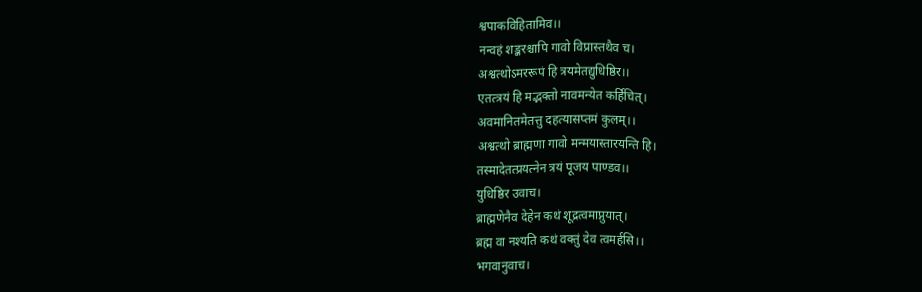श्वपाकविहितामिव।।
नन्वहं शङ्करश्चापि गावो विप्रास्तथैव च।
अश्वत्थोऽमररूपं हि त्रयमेतद्युधिष्ठिर।।
एतत्त्रयं हि मद्भक्तो नावमन्येत कर्हिचित्।
अवमानितमेतत्तु दहत्यासप्तमं कुलम्।।
अश्वत्थो ब्राह्मणा गावो मन्मयास्तारयन्ति हि।
तस्मादेतत्प्रयत्नेन त्रयं पूजय पाण्डव।।
युधिष्ठिर उवाच।
ब्राह्मणेनैव देहेन कथं शूद्रत्वमाप्नुयात्।
ब्रह्म वा नश्यति कथं वक्तुं देव त्वमर्हसि।।
भगवानुवाच।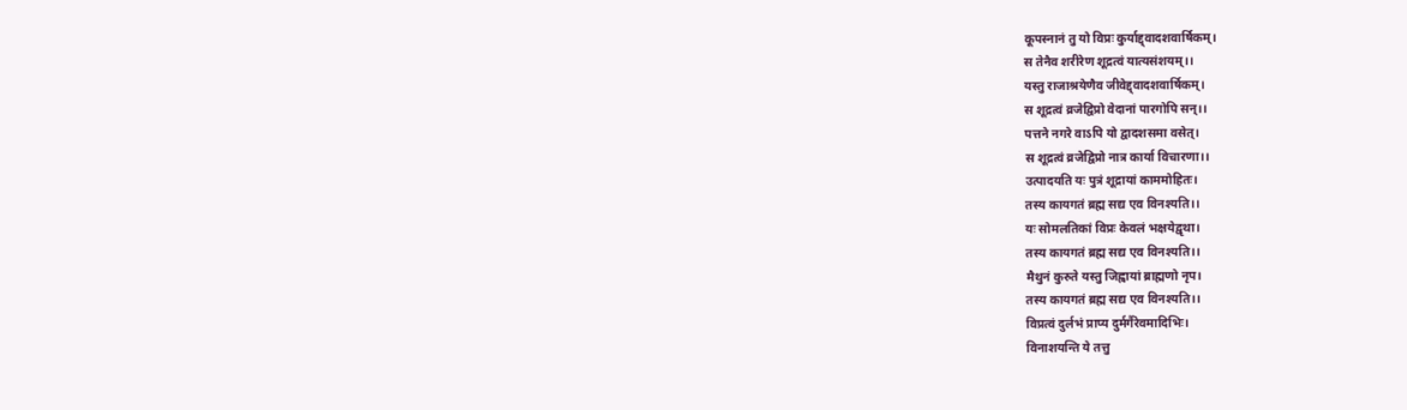कूपस्नानं तु यो विप्रः कुर्याद्द्वादशवार्षिकम्।
स तेनैव शरीरेण शूद्रत्वं यात्यसंशयम्।।
यस्तु राजाश्रयेणैव जीवेद्द्वादशवार्षिकम्।
स शूद्रत्वं व्रजेद्विप्रो वेदानां पारगोपि सन्।।
पत्तने नगरे वाऽपि यो द्वादशसमा वसेत्।
स शूद्रत्वं व्रजेद्विप्रो नात्र कार्या विचारणा।।
उत्पादयति यः पुत्रं शूद्रायां काममोहितः।
तस्य कायगतं ब्रह्म सद्य एव विनश्यति।।
यः सोमलतिकां विप्रः केवलं भक्षयेद्वृथा।
तस्य कायगतं ब्रह्म सद्य एव विनश्यति।।
मैथुनं कुरुते यस्तु जिह्वायां ब्राह्मणो नृप।
तस्य कायगतं ब्रह्म सद्य एव विनश्यति।।
विप्रत्वं दुर्लभं प्राप्य दुर्मर्गैरेवमादिभिः।
विनाशयन्ति ये तत्तु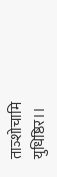ताञ्शोचामि युधिष्ठिर।।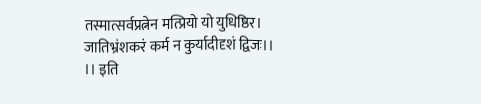तस्मात्सर्वप्रत्नेन मत्प्रियो यो युधिष्ठिर।
जातिभ्रंशकरं कर्म न कुर्यादीदृशं द्विजः।।
।। इति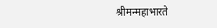श्रीमन्महाभारते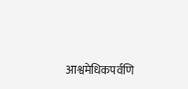आश्वमेधिकपर्वणि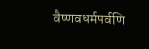वैष्णवधर्मपर्वणि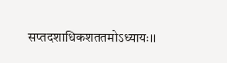सप्तदशाधिकशततमोऽध्यायः।।